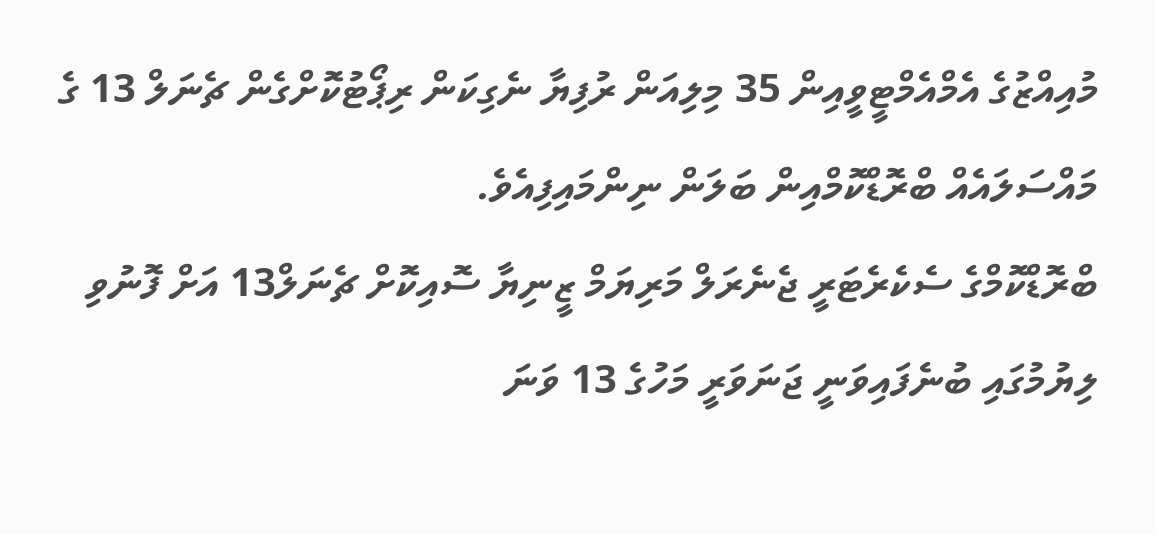މުއިއްޒުގެ އެމްއެމްޓީވީއިން 35 މިލިއަން ރުފިޔާ ނެގިކަން ރިޕޯޓުކޮށްގެން ޗެނަލް 13 ގެ މައްސަލައެއް ބްރޮޑްކޮމްއިން ބަލަން ނިންމައިފިއެވެ.
ބްރޮޑްކޮމްގެ ސެކެރެޓަރީ ޖެނެރަލް މަރިޔަމް ޒީނިޔާ ސޮއިކޮށް ޗެނަލް13 އަށް ފޮނުވި ލިޔުމުގައި ބުނެފައިވަނީ ޖަނަވަރީ މަހުގެ 13 ވަނަ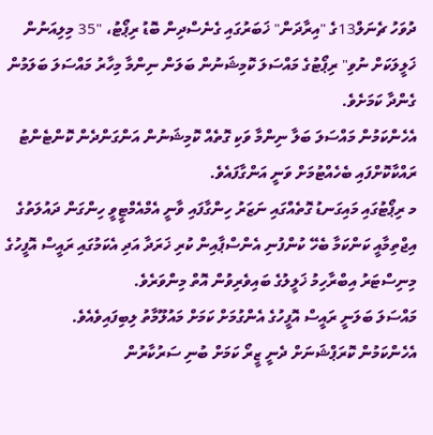ދުވަހު ޗެނަލް13ގެ "އިރާދަން" ޚަބަރުގައި ގެނެސްދިން ބޮޑު ރިޕޯޓު، "35 މިލިއަނުން ޚަލީލަކަށް ނުވި" ރިޕޯޓުގެ މައްސަލަ ކޮމިޝަނުން ބަލަން ނިންމާ މިހާރު މައްސަލަ ބަލަމުން ގެންދާ ކަމަށެވެ.
އެހެންކަމުން މައްސަލަ ބަލާ ނިންމާ ވަކި ގޮތެއް ކޮމިޝަނުން އަންގަންދެން ކޮންޓެންޓު ރައްކާކޮށްފައި ބެހެއްޓުމަށް ވަނީ އަންގާފައެވެ.
މ ރިޕޯޓުގައި މައިގަނޑު ގޮތެއްގައި ނަޒަރު ހިންގާފައި ވާނީ އެމްއެމްޓީވީ ހިންގަން ދައުލަތުގެ އިޖްތިމާއީ ކަންކަމާ ބެހޭ ކުންފުނި އެންސްޕާއިން ކުރި ޚަރަދާ އަދި އެކަމުގައި ރައީސް އޮފީހުގެ މިނިސްޓަރު އިބްރާހިމު ޚަލީލުގެ ބައިވެރިވުން އޮތް މިންވަރެވެ.
މައްސަލަ ބަލަނީ ރައީސް އޮފީހުގެ އެންގުމަށް ކަމަށް މައުލޫމާތު ލިބިފައިވެއެވެ.
އެހެންކަމުން ކޮރަޕްޝަނަށް ދެނީ ޒީރޯ ކަމަށް ބުނި ސަރުކާރުން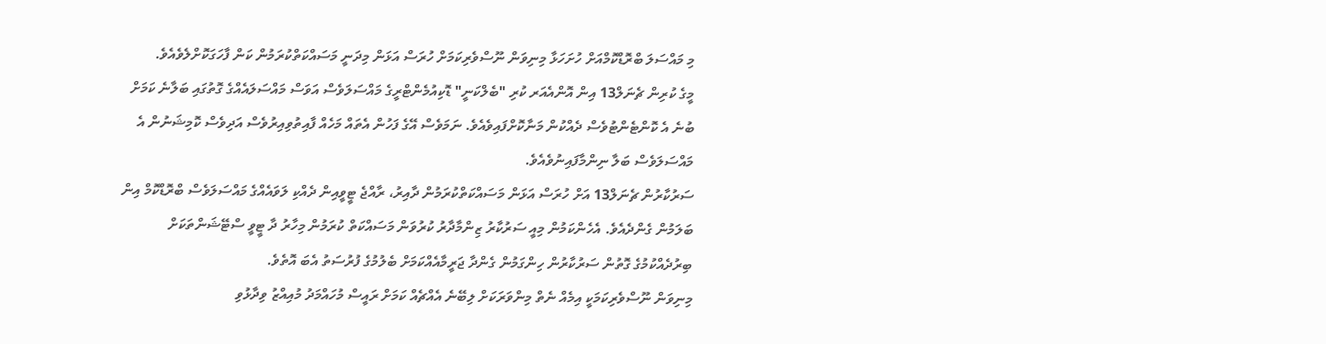މި މައްސަލަ ބްރޮޑްކޮމްއަށް ހުށަހަޅާ މިނިވަން ނޫސްވެރިކަމަށް ހުރަސް އަޅަން މިދަނީ މަސައްކަތްކުރަމުން ކަން ފާހަގަކޮށްލެވެއެވެ.
މީގެ ކުރިން ޗެނަލް13 އިން އޮންއެއަރ ކުރި "ބެލްކަނީ" ޑޮކިއުމެންޓްރީގެ މައްސަލަވެސް އަވަސް މައްސަލައެއްގެ ގޮތުގައި ބަލާނެ ކަމަށް ބުނެ އެ ކޮންޓެންޓުވެސް ދެއްކުން މަނާކޮށްފައިވެއެވެ. ނަމަވެސް އޭގެ ފަހުން އެތައް މަހެއް ފާއިތުވިއިރުވެސް އަދިވެސް ކޮމިޝަނުން އެ މައްސަލަވެސް ބަލާ ނިންމާފައިނުވެއެވެ.
ސަރުކާރުން ޗެނަލް13 އަށް ހުރަސް އަޅަން މަސައްކަތްކުރަމުން ދާއިރު، ރާއްޖެ ޓީވީއިން ދެއްކި ލަވައެއްގެ މައްސަލަވެސް ބްރޮޑްކޮމް އިން ބަލަމުން ގެންދެއެވެ. އެހެންކަމުން މިއީ ސަރުކާރު ޒިންމާދާރު ކުރުވަން މަސައްކަތް ކުރަމުން މިހާރު ދާ ޓީވީ ސްޓޭޝަންތަކަށް ބިރުދެއްކުމުގެ ގޮތުން ސަރުކާރުން ހިންގަމުން ގެންދާ ޖަރީމާއެއްކަމަށް ބެލުމުގެ ފުރުސަތު އެބަ އޮތެވެ.
މިނިވަން ނޫސްވެރިކަމަކީ އިމެއް ނެތް މިންވަރަކަށް ލިބޭނެ އެއްޗެއް ކަމަށް ރައީސް މުހައްމަދު މުއިއްޒު ވިދާޅުވި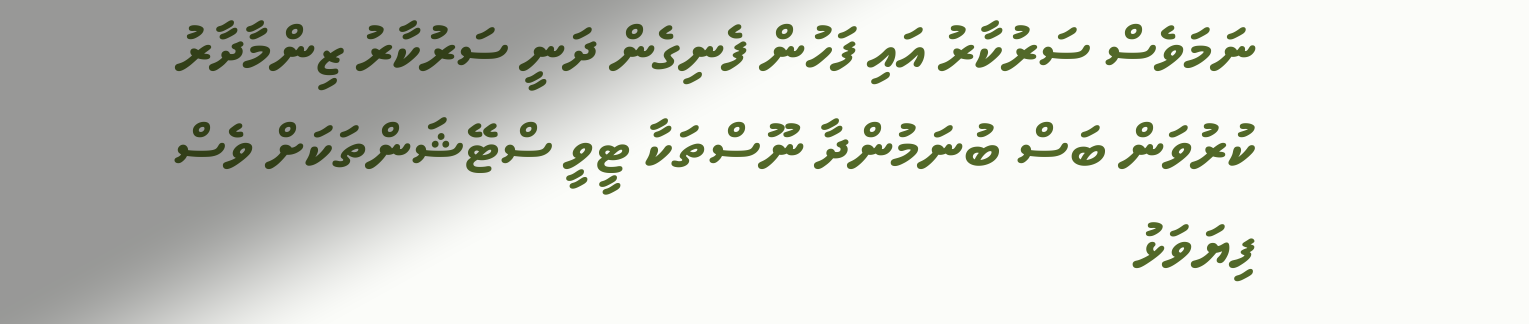ނަމަވެސް ސަރުކާރު އައި ފަހުން ފެނިގެން ދަނީ ސަރުކާރު ޒިންމާދާރު ކުރުވަން ބަސް ބުނަމުންދާ ނޫސްތަކާ ޓީވީ ސްޓޭޝަންތަކަށް ވެސް ފިޔަވަޅު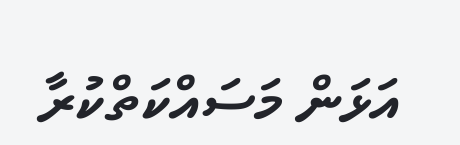އަޅަން މަސައްކަތްކުރާ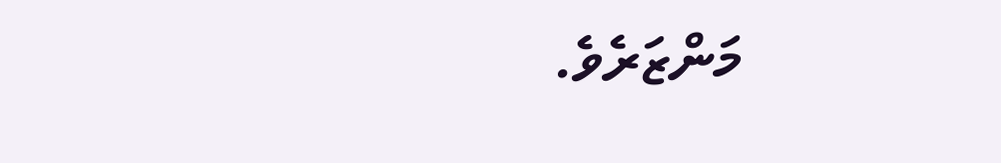މަންޒަރެވެ.